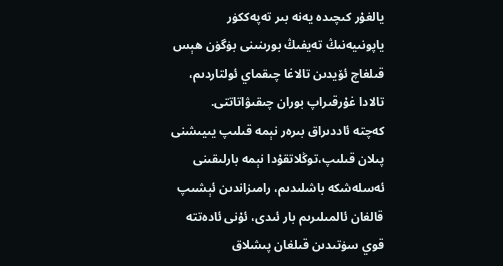يالغۇر كىچىدە يەنە بىر تەپەككۈر
ياپونىيەنىڭ تەيفىڭ بورىنىنى بۈگۈن ھېس قىلغاچ ئۆيدىن تالاغا چىقماي ئولتاردىم، تالادا غۇرقىراپ بوران چىقىۋاتاتتى.
كەچتە ئاددىراق بىرەر نېمە قىلىپ يىيىشنى پىلان قىلىپ،توڭلاتقۇدا نېمە بارلىقىنى ئەسلەشكە باشلىدىم، رامىزاندىن ئېشىپ قالغان ئالمىلىرىم بار ئىدى، ئۇنى ئادەتتە قوي سۈتىدىن قىلغان پىشلاق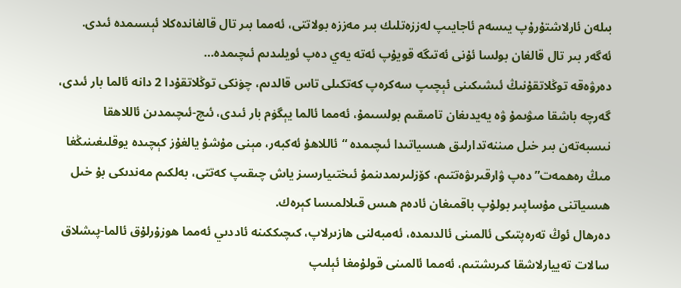بىلەن ئارلاشتۇرۇپ يىسەم ئاجايىپ لەززەتلىك بىر مەززە بولاتتى، ئەمما بىر تال قالغاندەكلا ئېسىمدە ئىدى. ئەگەر بىر تال قالغان بولسا ئۇنى ئەتىگە قويۇپ ئەتە يەي دەپ ئويلىدىم ئىچىمدە…
دەرۋەقە توڭلاتقۇنىڭ ئىشىكىنى ئېچىپ سەكرەپ كەتكىلى تاس قالدىم، چۈنكى توڭلاتقۇدا 2 دانە ئالما بار ئىدى، گەرچە باشقا مىۋىمۇ ۋە يەيدىغان تامىقىم بولسىمۇ، ئەمما ئالما يېگۈم بار ئىدى، ئىچ-ئىچىمدىن ئاللاھقا نىسبەتەن بىر خىل مىننەتدارلىق ھىسياتىدا ئىچىمدە “ئاللاھۇ ئەكبەر، مېنى مۇشۇ يالغۇز كېچىدە يوقلىغىنىڭغا مىڭ رەھمەت” دەپ ۋارقىرىۋەتتىم، كۆزلىرىمدىنمۇ ئىختىيارسىز ياش چىقىپ كەتتى، بەلكىم مەندىكى بۇ خىل ھىسياتنى مۇساپىر بولۇپ باقمىغان ئادەم ھىس قىلالمىسا كېرەك.
دەرھال ئوڭ تەرەپتىكى ئالمىنى ئالدىمدە، ئەمبەلنى ھازىرلاپ، كىچىككىنە ئاددىي ئەمما ھوزۇرلۇق ئالما-پىشلاق سالات تەييارلاشقا كىرىشتىم، ئەمما ئالمىنى قولۇمغا ئېلىپ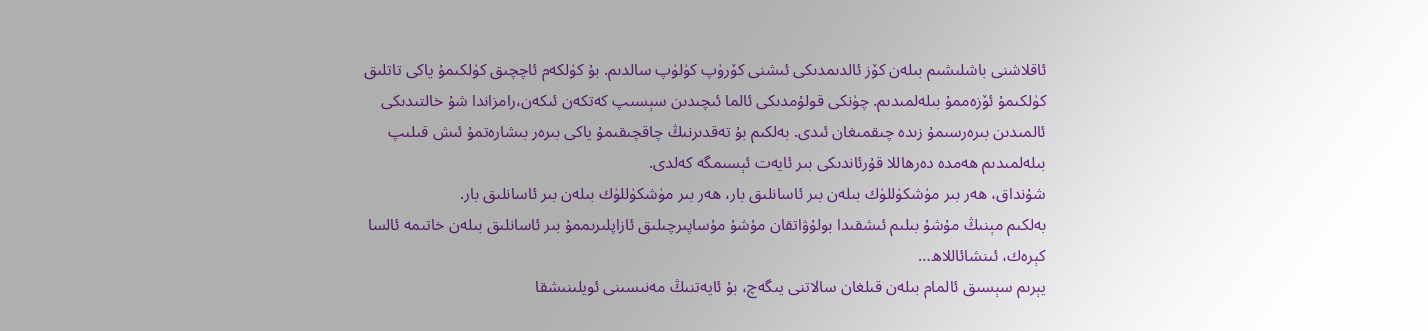ئاقلاشنى باشلىشىم بىلەن كۆز ئالدىمدىكى ئىشنى كۆرۈپ كۈلۈپ سالدىم. بۇ كۈلكەم ئاچچىق كۈلكىمۇ ياكى تاتلىق كۈلكىمۇ ئۆزەممۇ بىلەلمىدىم. چۈنكى قولۇمدىكى ئالما ئىچىدىن سېسىپ كەتكەن ئىكەن،رامزاندا شۇ خالتىدىكى ئالمىدىن بىرەرسىمۇ زىدە چىقمىغان ئىدى. بەلكىم بۇ تەقدىرنىڭ چاقچىقىمۇ ياكى بىرەر بىشارەتمۇ ئىش قىلىپ بىلەلمىدىم ھەمدە دەرھاللا قۇرئاندىكى بىر ئايەت ئېسىمگە كەلدى.
شۇنداق، ھەر بىر مۈشكۈللۈك بىلەن بىر ئاسانلىق بار، ھەر بىر مۈشكۈللۈك بىلەن بىر ئاسانلىق بار.
بەلكىم مېنىڭ مۇشۇ بىلىم ئىشقىدا بولۇۋاتقان مۇشۇ مۇساپىرچىلىق ئازاپلىرىممۇ بىر ئاسانلىق بىلەن خاتىمە ئالسا كېرەك، ئىنشائاللاھ…
يېرىم سېسىق ئالمام بىلەن قىلغان سالاتنى يىگەچ، بۇ ئايەتنىڭ مەنىسىنى ئويلىنىشقا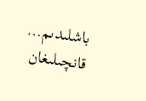باشلىدىم…
قانچىلىغان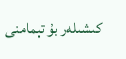كىشىلەر بۇ تېمامنى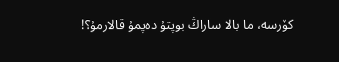كۆرسە، ما بالا ساراڭ بوپتۇ دەپمۇ قالارمۇ؟!